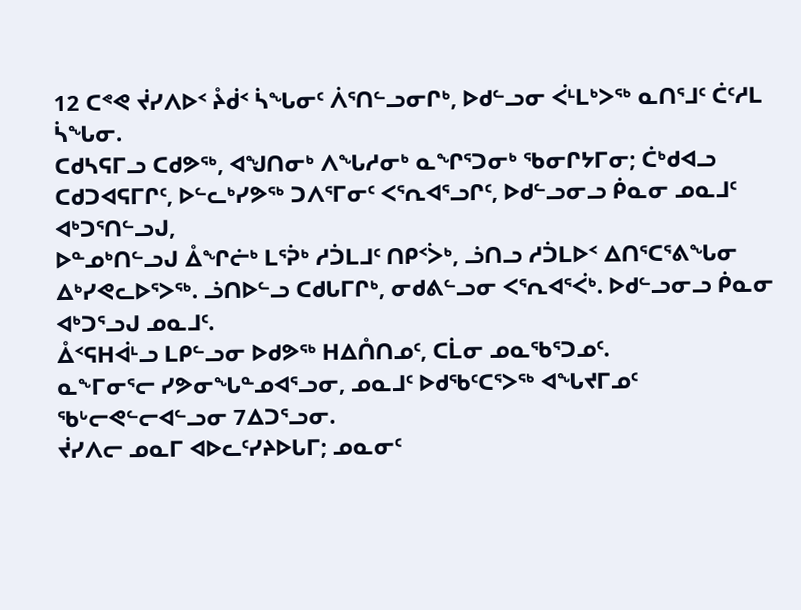12 ᑕᕝᕙ ᔫᓯᐱᐅᑉ ᔧᑰᑉ ᓵᖓᓂᑦ ᐲᕐᑎᓪᓗᓂᒋᒃ, ᐅᑯᓪᓗᓂ ᐹᒻᒪᒃᐳᖅ ᓇᑎᕐᒧᑦ ᑖᑦᓱᒪ ᓵᖓᓂ.
ᑕᑯᓴᕋᒥᓗ ᑕᑯᕗᖅ, ᐊᖑᑎᓂᒃ ᐱᖓᓱᓂᒃ ᓇᖏᕐᑐᓂᒃ ᖃᓂᒋᔭᒥᓂ; ᑖᒃᑯᐊᓗ ᑕᑯᑐᐊᕋᒥᒋᑦ, ᐅᓪᓚᒃᓯᕗᖅ ᑐᐱᕐᒥᓂᑦ ᐸᕐᕆᐊᕐᓗᒋᑦ, ᐅᑯᓪᓗᓂᓗ ᑮᓇᓂ ᓄᓇᒧᑦ ᐊᒃᑐᕐᑎᓪᓗᒍ,
ᐅᓐᓄᒃᑎᓪᓗᒍ ᐂᖏᓖᒃ ᒪᕐᕉᒃ ᓱᑑᒪᒧᑦ ᑎᑭᑉᐴᒃ, ᓘᑎᓗ ᓱᑑᒪᐅᑉ ᐃᑎᕐᑕᕐᕕᖓᓂ ᐃᒃᓯᕙᓚᐅᕐᐳᖅ. ᓘᑎᐅᓪᓗ ᑕᑯᒐᒥᒋᒃ, ᓂᑯᕕᓪᓗᓂ ᐸᕐᕆᐊᕐᐹᒃ. ᐅᑯᓪᓗᓂᓗ ᑮᓇᓂ ᐊᒃᑐᕐᓗᒍ ᓄᓇᒧᑦ.
ᐂᑉᕋᕼᐋᒻᓗ ᒪᑭᓪᓗᓂ ᐅᑯᕗᖅ ᕼᐃᑍᑎᓄᑦ, ᑕᒫᓂ ᓄᓇᖃᕐᑐᓄᑦ.
ᓇᖕᒥᓂᕐᓕ ᓯᕗᓂᖓᓐᓄᐊᕐᓗᓂ, ᓄᓇᒧᑦ ᐅᑯᖃᑦᑕᕐᐳᖅ ᐊᖓᔪᒥᓄᑦ ᖃᒡᓕᕙᓪᓕᐊᓪᓗᓂ 7ᐃᑐᕐᓗᓂ.
ᔫᓯᐱᓕ ᓄᓇᒥ ᐊᐅᓚᑦᓯᔨᐅᒐᒥ; ᓄᓇᓂᑦ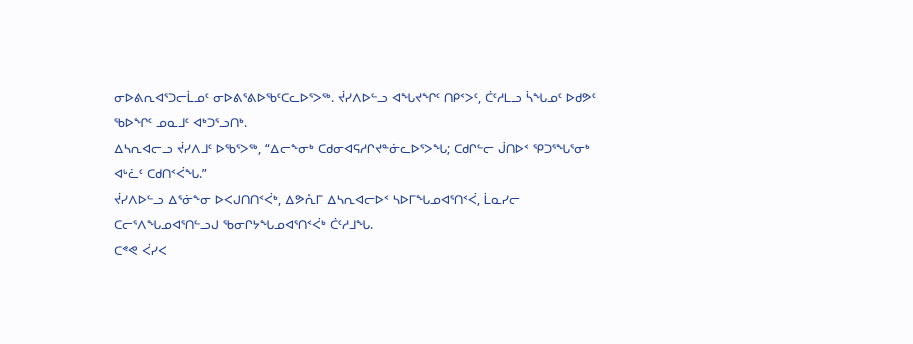ᓂᐅᕕᕆᐊᕐᑐᓕᒫᓄᑦ ᓂᐅᕕᕐᕕᐅᖃᑦᑕᓚᐅᕐᐳᖅ. ᔫᓯᐱᐅᓪᓗ ᐊᖓᔪᖏᑦ ᑎᑭᑉᐳᑦ, ᑖᑦᓱᒪᓗ ᓵᖓᓄᑦ ᐅᑯᕗᑦ ᖃᐅᖏᑦ ᓄᓇᒧᑦ ᐊᒃᑐᕐᓗᑎᒃ.
ᐃᓴᕆᐊᓕᓗ ᔫᓯᐱᒧᑦ ᐅᖃᕐᐳᖅ, “ᐃᓕᖕᓂᒃ ᑕᑯᓂᐊᕋᓱᒋᔪᓐᓃᓚᐅᕐᐳᖓ; ᑕᑯᒋᓪᓕ ᒎᑎᐅᑉ ᕿᑐᕐᖓᕐᓂᒃ ᐊᒡᓛᑦ ᑕᑯᑎᑉᐹᖓ.”
ᔫᓯᐱᐅᓪᓗ ᐃᕐᓃᖕᓂ ᐅᐸᒍᑎᑎᑉᐹᒃ, ᐃᕗᕅᒥ ᐃᓴᕆᐊᓕᐅᑉ ᓴᐅᒥᖓᓄᐊᕐᑎᑉᐹ, ᒫᓇᓯᓕ ᑕᓕᕐᐱᖓᓄᐊᕐᑎᓪᓗᒍ ᖃᓂᒋᔭᖓᓄᐊᕐᑎᑉᐹᒃ ᑖᑦᓱᒧᖓ.
ᑕᕝᕙ ᐹᓯᐸ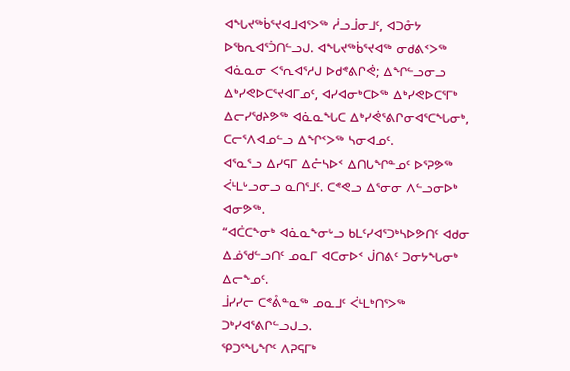ᐊᖓᔪᖅᑳᕐᔪᐊᒧᐊᕐᐳᖅ ᓲᓗᒨᓂᒧᑦ, ᐊᑐᓁᔭ ᐅᖃᕆᐊᕐᑑᑎᓪᓗᒍ. ᐊᖓᔪᖅᑳᕐᔪᐊᖅ ᓂᑯᕕᑉᐳᖅ ᐊᓈᓇᓂ ᐸᕐᕆᐊᕐᓱᒍ ᐅᑯᕝᕕᒋᕚ; ᐃᖏᓪᓗᓂᓗ ᐃᒃᓯᕙᐅᑕᕐᔪᐊᒥᓄᑦ, ᐊᓯᐊᓂᒃᑕᐅᖅ ᐃᒃᓯᕙᐅᑕᕐᒥᒃ ᐃᓕᓯᖁᔨᕗᖅ ᐊᓈᓇᖓᑕ ᐃᒃᓯᕚᕐᕕᒋᓂᐊᕐᑕᖓᓂᒃ, ᑕᓕᕐᐱᐊᓄᓪᓗ ᐃᖏᑉᐳᖅ ᓴᓂᐊᓄᑦ.
ᐊᕐᓇᕐᓗ ᐃᓯᕋᒥ ᐃᓔᓴᐅᑉ ᐃᑎᒐᖏᓐᓄᑦ ᐅᕐᕈᕗᖅ ᐹᒻᒪᒡᓗᓂᓗ ᓇᑎᕐᒧᑦ. ᑕᕝᕙᓗ ᐃᕐᓂᓂ ᐱᓪᓗᓂᐅᒃ ᐊᓂᕗᖅ.
“ᐊᑖᑕᖕᓂᒃ ᐊᓈᓇᖕᓂᒡᓗ ᑲᒪᑦᓯᐊᕐᑐᒃᓴᐅᕗᑎᑦ ᐊᑯᓂ ᐃᓅᖁᓪᓗᑎᑦ ᓄᓇᒥ ᐊᑕᓂᐅᑉ ᒎᑎᕕᑦ ᑐᓂᔭᖓᓂᒃ ᐃᓕᖕᓄᑦ.
ᒨᓯᓯᓕ ᑕᕝᕔᓐᓇᖅ ᓄᓇᒧᑦ ᐹᒻᒪᒃᑎᕐᐳᖅ ᑐᒃᓯᐊᕐᕕᒋᓪᓗᒍᓗ.
ᕿᑐᕐᖓᖏᑦ ᐱᕈᕋᒥᒃ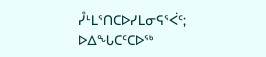ᓮᒻᒪᕐᑎᑕᐅᓯᒪᓂᕋᕐᐹᑦ; ᐅᐃᖓᑕᑦᑕᐅᖅ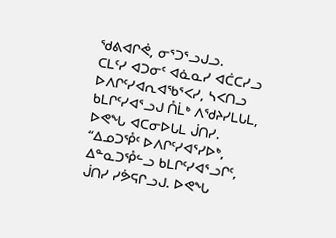ᖁᕕᐊᒋᕚ, ᓂᕐᑐᕐᓗᒍᓗ.
ᑕᒪᑦᓯ ᐊᑐᓂᑦ ᐊᓈᓇᓯ ᐊᑖᑕᓯᓗ ᐅᐱᒋᑦᓯᐊᕆᐊᖃᕐᐸᓯ, ᓴᐸᑎᓗ ᑲᒪᒋᑦᓯᐊᕐᓗᒍ ᑍᒫᒃ ᐱᖁᔨᓯᒪᒐᒪ, ᐅᕙᖓ ᐊᑕᓂᐅᒐᒪ ᒎᑎᓯ.
“ᐃᓄᑐᕾᑦ ᐅᐱᒋᑦᓯᐊᕐᓯᐅᒃ, ᐃᓐᓇᑐᕾᓪᓗ ᑲᒪᒋᑦᓯᐊᕐᓗᒋᑦ, ᒎᑎᓯ ᓯᕘᕋᒋᓗᒍ. ᐅᕙᖓ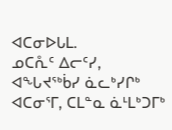ᐊᑕᓂᐅᒐᒪ.
ᓄᑕᕅᑦ ᐃᓕᑦᓯ, ᐊᖓᔪᖅᑳᓯ ᓈᓚᒃᓯᒋᒃ ᐊᑕᓂᕐᒥ, ᑕᒪᓐᓇ ᓈᒻᒪᒃᑐᒥᒃ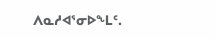ᐱᓇᓱᐊᕐᓂᐅᖕᒪᑦ.